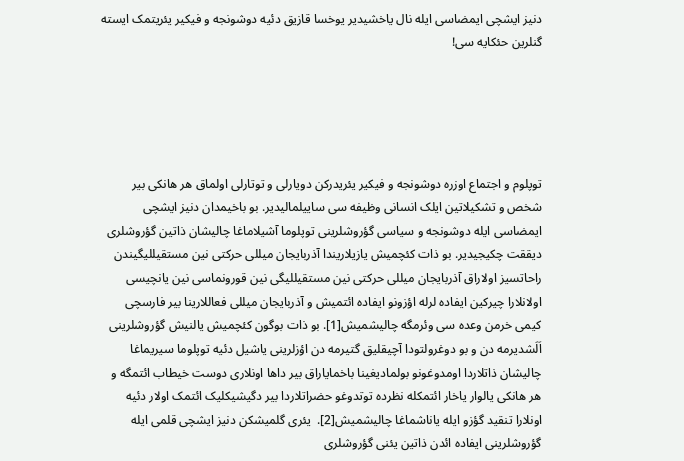دنیز ایشچی ایمضاسی ایله نال یاخشیدیر یوخسا قازیق دئیه دوشونجه و فیکیر یئریتمک ایسته گنلرین حئکایه سی!





توپلوم و اجتماع اوزره دوشونجه و فیکیر یئریدرکن دویارلی و توتارلی اولماق هر هانکی بیر شخص و تشکیلاتین ایلک انسانی وظیفه سی ساییلمالیدیر. بو باخیمدان دنیز ایشچی ایمضاسی ایله دوشونجه و سیاسی گؤروشلرینی توپلوما آشیلاماغا چالیشان ذاتین گؤروشلری دیققت چکیجیدیر. بو ذات کئچمیش یازیلاریندا آذربایجان میللی حرکتی نین مستقیللیگیندن راحاتسیز اولاراق آذربایجان میللی حرکتی نین مستقیللیگی نین قورونماسی نین یانچیسی اولانلارا چیرکین ایفاده لرله اؤزونو ایفاده ائتمیش و آذربایجان میللی فعاللارینا بیر فارسچی کیمی خرمن وعده سی وئرمگه چالیشمیش[1]. بو ذات بوگون کئچمیش یالنیش گؤروشلرینی اَلَشدیرمه دن و بو دوغرولتودا آچیقلیق گتیرمه دن اؤزلرینی یاشیل دئیه توپلوما سیریماغا چالیشان ذاتلاردا اومدوغونو بولمادیغینا باخمایاراق بیر داها اونلاری دوست خیطاب ائتمگه و هر هانکی یالوار یاخار ائتمکله نظرده توتدوغو حضراتلاردا بیر دگیشیکلیک ائتمک اولار دئیه اونلارا تنقید گؤزو ایله یاناشماغا چالیشمیش[2].  یئری گلمیشکن دنیز ایشچی قلمی ایله گؤروشلرینی ایفاده ائدن ذاتین یئنی گؤروشلری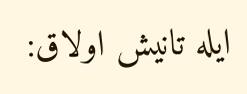ایله تانیش اولاق: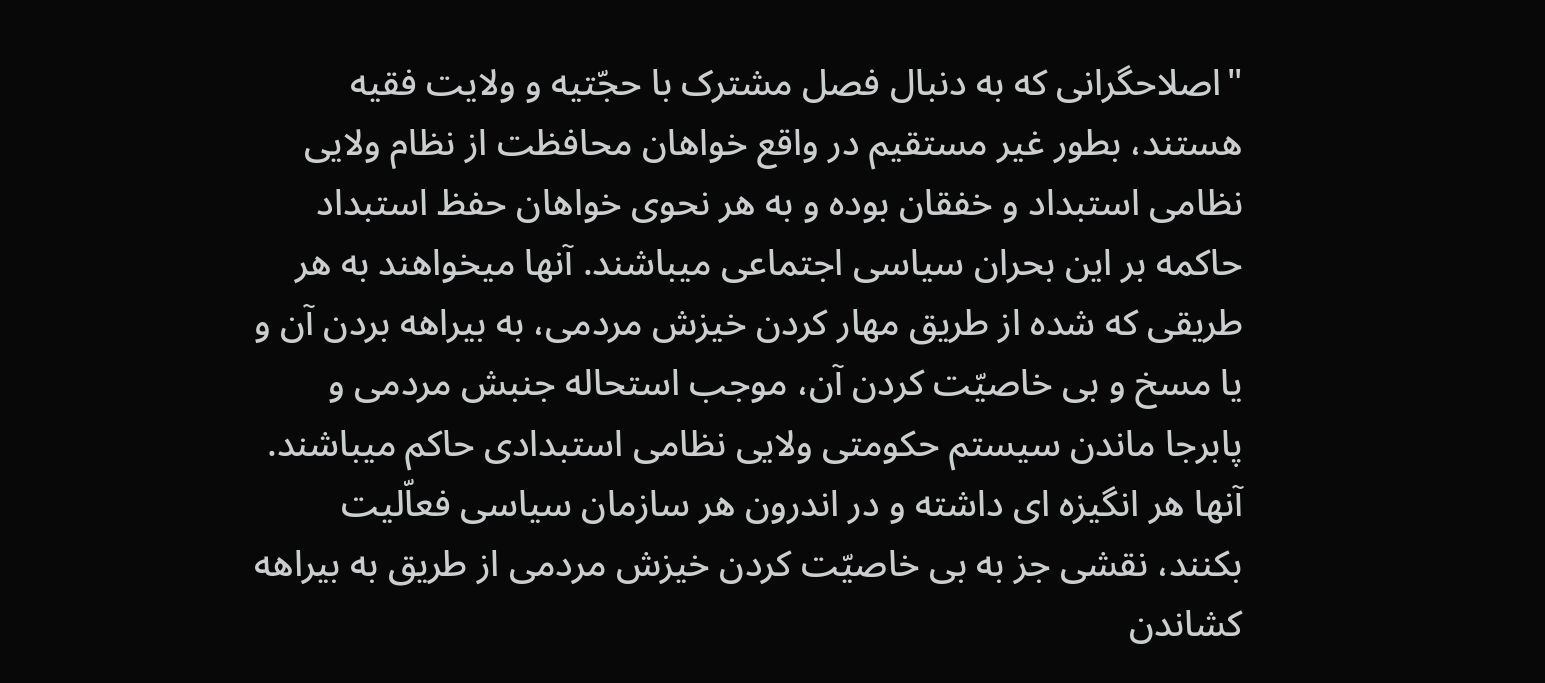"اصلاحگرانی که به دنبال فصل مشترک با حجّتیه و ولایت فقیه هستند، بطور غیر مستقیم در واقع خواهان محافظت از نظام ولایی نظامی استبداد و خفقان بوده و به هر نحوی خواهان حفظ استبداد حاکمه بر این بحران سیاسی اجتماعی میباشند. آنها میخواهند به هر طریقی که شده از طریق مهار کردن خیزش مردمی، به بیراهه بردن آن و یا مسخ و بی خاصیّت کردن آن، موجب استحاله جنبش مردمی و پابرجا ماندن سیستم حکومتی ولایی نظامی استبدادی حاکم میباشند. آنها هر انگیزه ای داشته و در اندرون هر سازمان سیاسی فعاّلیت بکنند، نقشی جز به بی خاصیّت کردن خیزش مردمی از طریق به بیراهه کشاندن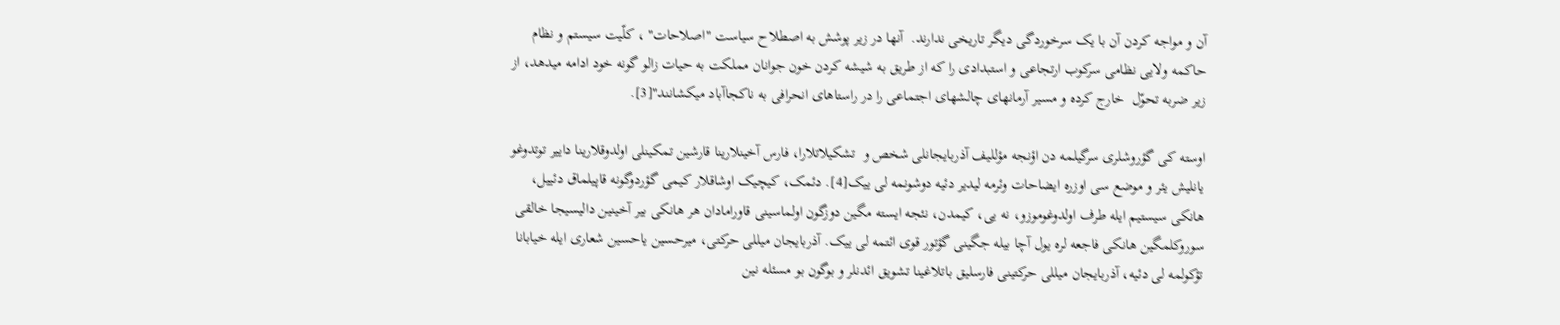آن و مواجه کردن آن با یک سرخوردگی دیگر تاریخی ندارند.  آنها در زیر پوشش به اصطلاح سیاست "اصلاحات" ، کلّیت سیستم و نظام حاکمه ولایی نظامی سرکوب ارتجاعی و استبدادی را که از طریق به شیشه کردن خون جوانان مملکت به حیات زالو گونه خود ادامه میدهد، از زیر ضربه تحوّل  خارج کرده و مسیر آرمانهای چالشهای اجتماعی را در راستاهای انحرافی به ناکجاآباد میکشانند"[3].

اوسته کی گؤروشلری سرگیلمه دن اؤنجه مؤللیف آذربایجانلی شخص و  تشکیلاتلارا، فارس آخینلارینا قارشین تمکینلی اولدوقلارینا داییر توتدوغو یانلیش یئر و موضع سی اوزره ایضاحات وئرمه لیدیر دئیه دوشونمه لی ییک[4]. دئمک، کیچیک اوشاقلار کیمی گؤردوگونه قاپیلماق دئییل، هانکی سیستیم ایله طرف اولدوغوموزو، نه یی، کیمدن، نئجه ایسته مگین دوزگون اولماسینی قاورامادان هر هانکی بیر آخینین دالیسیجا خالقی سوروکلمگین هانکی فاجعه لره یول آچا بیله جگینی گؤتور قوی ائتمه لی ییک. آذربایجان میللی حرکتی، میرحسین یاحسین شعاری ایله خیابانا تؤکولمه لی دئیه، آذربایجان میللی حرکتینی فارسلیق باتلاغینا تشویق ائدنلر و بوگون بو مسئله نین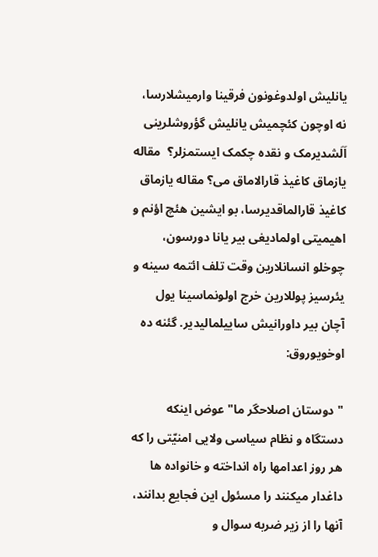یانلیش اولدوغونون فرقینا وارمیشلارسا، نه اوچون کئچمیش یانلیش گؤروشلرینی اَلَشدیرمک و نقده چکمک ایستمزلر؟  مقاله یازماق کاغیذ قارالاماق می؟ مقاله یازماق کاغیذ قارالماقدیرسا، بو ایشین هئچ اؤنم و اهیمیتی اولمادیغی بیر یانا دورسون،  چوخلو انسانلارین وقت تلف ائتمه سینه و یئرسیز پوللارین خرج اولونماسینا یول آچان بیر داورانیش ساییلمالیدیر. گئنه ده اوخویوروق:

"دوستان اصلاحگر ما" عوض اینکه دستگاه و نظام سیاسی ولایی امنیّتی را که هر روز اعدامها راه انداخته و خانواده ها داغدار میکنند را مسئول این فجایع بدانند، آنها را از زیر ضربه سوال و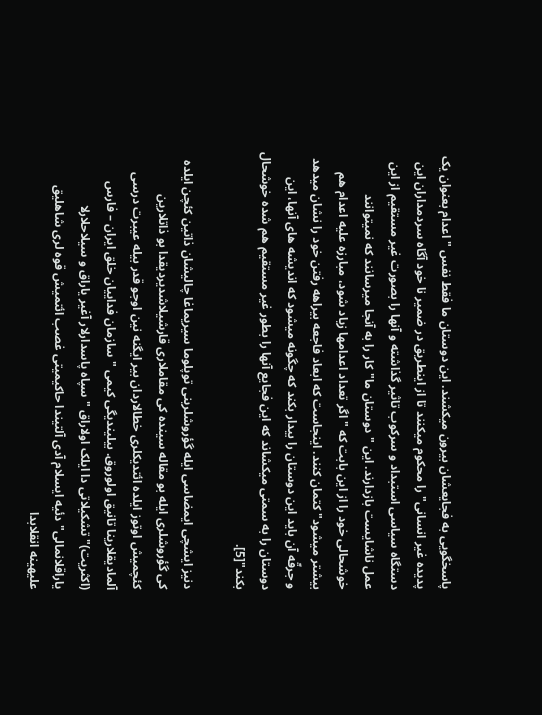پاسخگویی به فجایعشان بیرون میکشند. این دوستان ما فقط نفس "اعدام بعنوان یک پدیده غیر انسانی" را محکوم میکنند تا از اینطریق در ضمیر نا خود آگاه سردمداران این دستگاه سیاسی استبداد و سرکوب تاثیر گذاشته و آنها را بصورت غیر مستقیم از این عمل ناشایست بازدارند. این " دوستان ما" کار را به آنجا میرسانند که نمیتوانند خوشحالی خود را از این بابت که "اگر تعداد اعدامها زیاد شود، مبارزه علیه اعدام هم بیشتر میشود" کتمان کنند. اینجاست که ابعاد فاجعه بیراهه رفتن خود را نشان میدهد و جرقّه آن باید این دوستان را بیدار بکند که چگونه میشود که اندیشه های آنها، این دوستان را به سمتی میکشاند که این فجایع آنها را بطور غیر مستقیم هم شده خوشحال بکند"[5].

دنیز ایشچی ایمضاسی ایله گؤروشلرینی توپلوما سیریماغا چالیشان ذاتین کئچن ایلده کی گؤروشلری ایله بو مقاله سینده کی مقاملاری قارشیلاشدیردیقدا بو ذاتلارین کئچمیش اوتوز ایلده ائتدیکلری خطالاردان بیر ایگنه نین اوجو قدر بیله عیبرت درسی آلمادیقلارینا تانیق اولوروق. بیلیندیگی کیمی "سازمان فداییان خلق ایران – فارس (اکثریت)" تشکیلاتی دا ایلک اولاراق "سپاه پاسدارلار آغیر یاراق و سیلاحلارلا یاراقلانمالی" دئیه ایسلام آدی آلتیندا حاکیمیتی غصب ائتمیش قوه لری شاهلیق علیهینه انقلابدا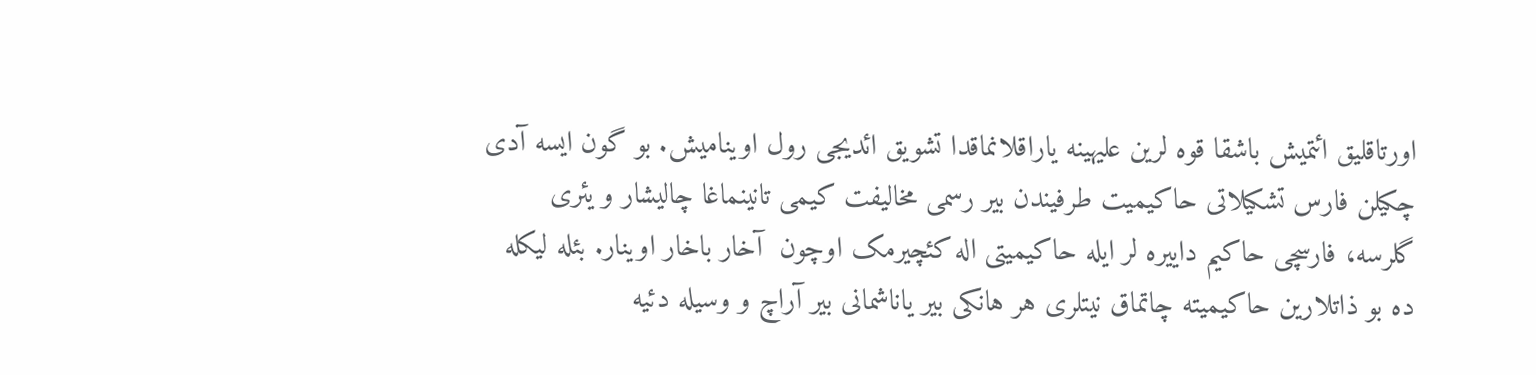اورتاقلیق ائتمیش باشقا قوه لرین علیهینه یاراقلانماقدا تشویق ائدیجی رول اوینامیش. بو گون ایسه آدی چکیلن فارس تشکیلاتی حاکیمیت طرفیندن بیر رسمی مخالیفت کیمی تانینماغا چالیشار و یئری گلرسه، فارسچی حاکیم داییره لر ایله حاکیمیتی اله کئچیرمک اوچون  آخار باخار اوینار. بئله لیکله ده بو ذاتلارین حاکیمیته چاتماق نیتلری هر هانکی بیر یاناشمانی بیر آراچ و وسیله دئیه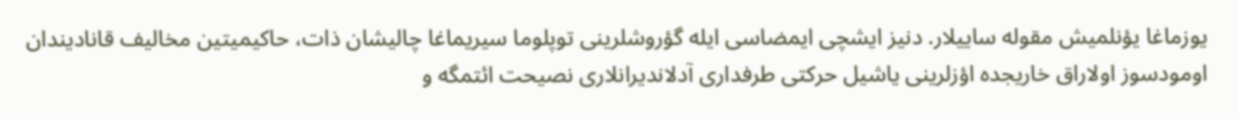یوزماغا یؤنلمیش مقوله ساییلار. دنیز ایشچی ایمضاسی ایله گؤروشلرینی توپلوما سیریماغا چالیشان ذات، حاکیمیتین مخالیف قانادیندان اومودسوز اولاراق خاریجده اؤزلرینی یاشیل حرکتی طرفداری آدلاندیرانلاری نصیحت ائتمگه و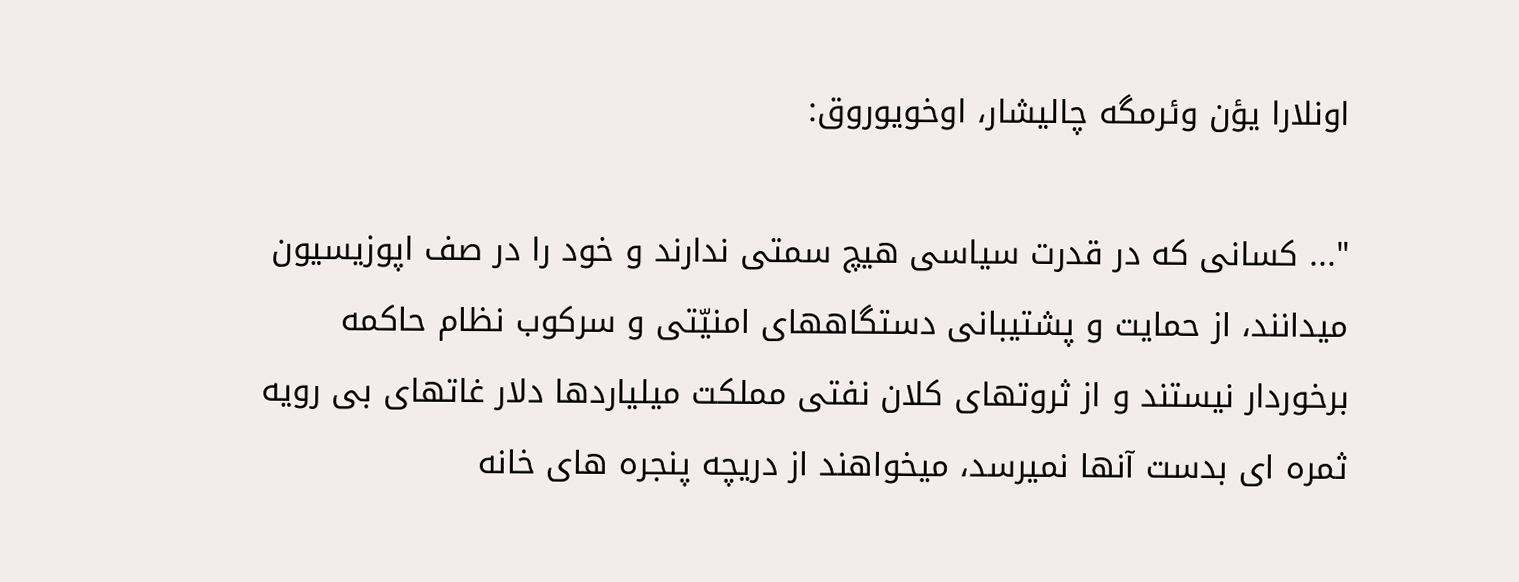اونلارا یؤن وئرمگه چالیشار، اوخویوروق:

"... کسانی که در قدرت سیاسی هیچ سمتی ندارند و خود را در صف اپوزیسیون میدانند، از حمایت و پشتیبانی دستگاههای امنیّتی و سرکوب نظام حاکمه برخوردار نیستند و از ثروتهای کلان نفتی مملکت میلیاردها دلار غاتهای بی رویه ثمره ای بدست آنها نمیرسد، میخواهند از دریچه پنجره های خانه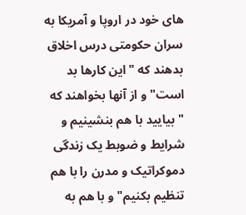های خود در اروپا و آمریکا به سران حکومتی درس اخلاق بدهند که "این کارها بد است" و از آنها بخواهند که "بیایید با هم بنشینیم و شرایط و ضوبط یک زندگی دموکراتیک و مدرن را با هم تنظیم بکنیم" و با هم به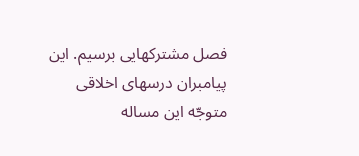فصل مشترکهایی برسیم. این پیامبران درسهای اخلاقی متوجّه این مساله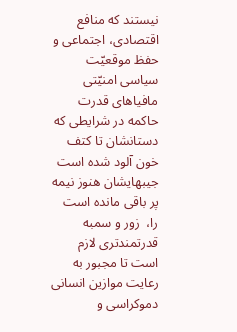نیستند که منافع اقتصادی، اجتماعی و حفظ موقعیّت سیاسی امنیّتی مافیاهای قدرت حاکمه در شرایطی که دستانشان تا کتف خون آلود شده است جیبهایشان هنوز نیمه پر باقی مانده است را،  زور و سمبه قدرتمندتری لازم است تا مجبور به رعایت موازین انسانی دموکراسی و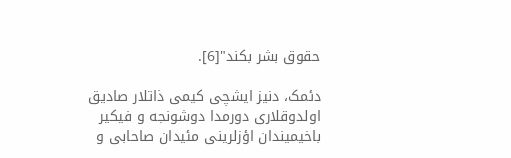حقوق بشر بکند"[6].

دئمک، دنیز ایشچی کیمی ذاتلار صادیق اولدوقلاری دورمدا دوشونجه و فیکیر باخیمیندان اؤزلرینی مئیدان صاحابی و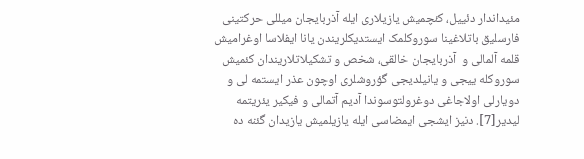مئیداندار دئییل، کئچمیش یازیلاری ایله آذربایجان میللی حرکتینی فارسلیق باتلاغینا سوروکلمک ایستدیکلریندن یانا ایفلاسا اوغرامیش قلمه آلمالی و  آذربایجان خالقی، شخص و تشکیلاتلاریندان کئمیش سوروکله ییجی و یانیلدیجی گؤروشلری اوچون عذر ایستمه لی و دویارلی اولاجاغی دوغرولتوسوندا آدیم آتمالی و فیکیر یئریتمه لیدیر[7]. دنیز ایشجی ایمضاسی ایله یازیلمیش یازیدان گئنه ده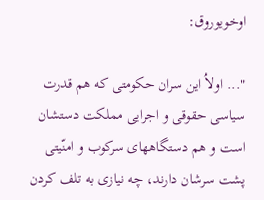اوخویوروق:

"... اولاُ این سران حکومتی که هم قدرت سیاسی حقوقی و اجرایی مملکت دستشان است و هم دستگاههای سرکوب و امنّیتی پشت سرشان دارند، چه نیازی به تلف کردن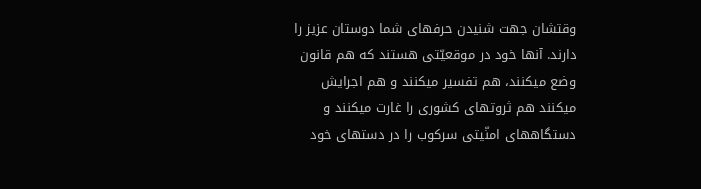وقتشان جهت شنیدن حرفهای شما دوستان عزیز را دارند. آنها خود در موقعیّتی هستند که هم قانون وضع میکنند، هم تفسیر میکنند و هم اجرایش میکنند هم ثروتهای کشوری را غارت میکنند و دستگاههای امنّیتی سرکوب را در دستهای خود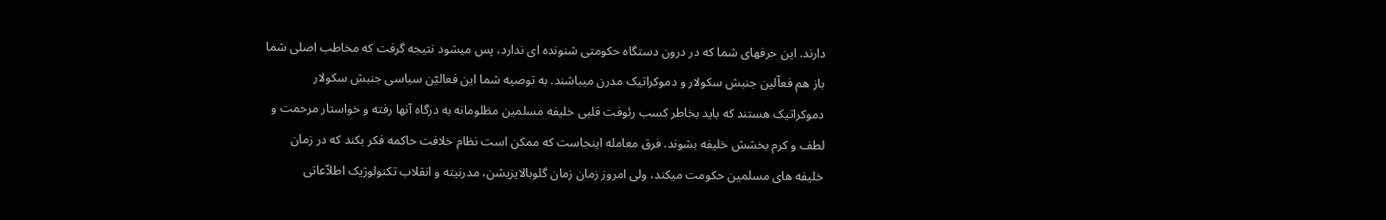دارند. این حرفهای شما که در درون دستگاه حکومتی شنونده ای ندارد، پس میشود نتیجه گرفت که مخاطب اصلی شما باز هم فعاّلین جنبش سکولار و دموکراتیک مدرن میباشند. به توصیه شما این فعالیّن سیاسی جنبش سکولار دموکراتیک هستند که باید بخاطر کسب رئوفت قلبی خلیفه مسلمین مظلومانه به درگاه آنها رفته و خواستار مرحمت و لطف و کرم بخشش خلیفه بشوند. فرق معامله اینجاست که ممکن است نظام خلافت حاکمه فکر بکند که در زمان خلیفه های مسلمین حکومت میکند، ولی امروز زمان زمان گلوبالایزیشن، مدرنیته و انقلاب تکنولوژیک اطلاّعاتی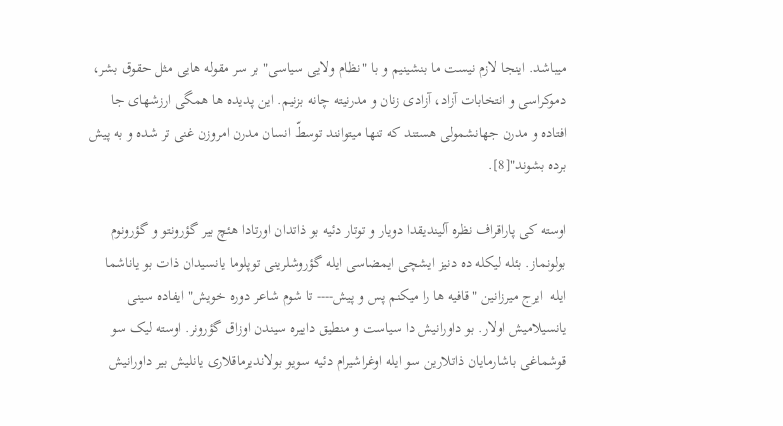میباشد. اینجا لازم نیست ما بنشینیم و با "نظام ولایی سیاسی" بر سر مقوله هایی مثل حقوق بشر، دموکراسی و انتخابات آزاد، آزادی زنان و مدرنیته چانه بزنیم. این پدیده ها همگی ارزشهای جا افتاده و مدرن جهانشمولی هستند که تنها میتوانند توسطّ انسان مدرن امروزن غنی تر شده و به پیش برده بشوند"[8].

اوسته کی پاراقراف نظره آلیندیقدا دویار و توتار دئیه بو ذاتدان اورتادا هئچ بیر گؤرونتو و گؤرونوم بولونماز. بئله لیکله ده دنیز ایشچی ایمضاسی ایله گؤروشلرینی توپلوما یانسیدان ذات بو یاناشما ایله  ایرج میرزانین "قافیه ها را میکنم پس و پیش---- تا شوم شاعر دوره خویش" ایفاده سینی یانسیلامیش اولار. بو داورانیش دا سیاست و منطیق داییره سیندن اوزاق گؤرونر. اوسته لیک سو قوشماغی باشارمایان ذاتلارین سو ایله اوغراشیرام دئیه سویو بولاندیرماقلاری یانلیش بیر داورانیش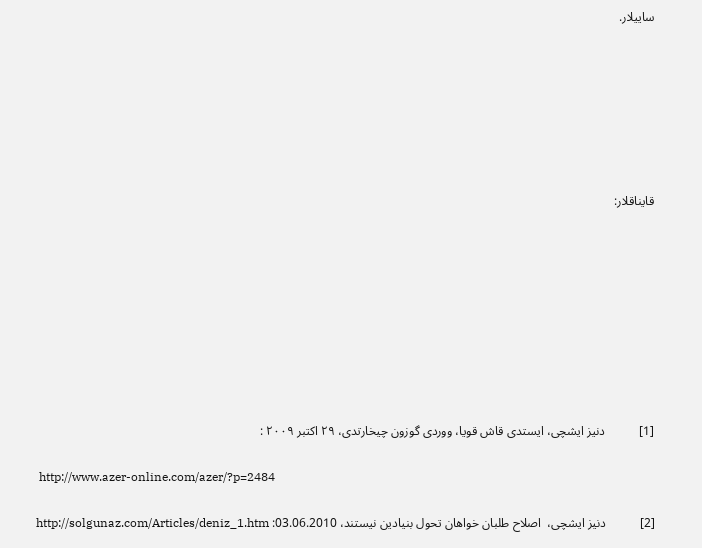ساییلار.







قایناقلار:









[1]           دنیز ایشچی، ایستدی قاش قویا، ووردی گوزون چیخارتدی، ۲۹ اکتبر ۲۰۰۹ :

 http://www.azer-online.com/azer/?p=2484

[2]           دنیز ایشچی،  اصلاح طلبان خواهان تحول بنیادین نیستند، 03.06.2010: http://solgunaz.com/Articles/deniz_1.htm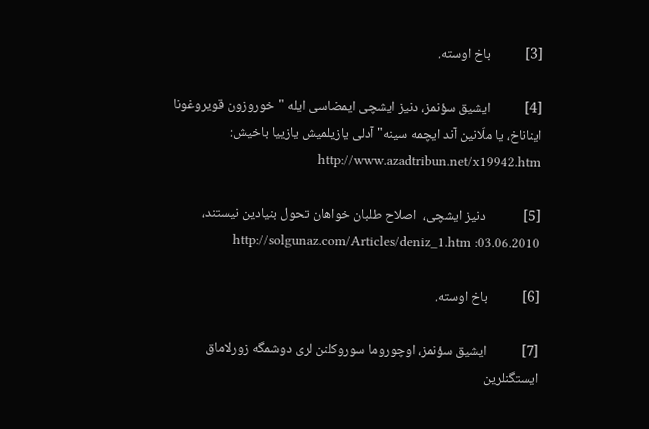[3]           باخ اوسته.

[4]           ایشیق سؤنمز، دنیز ایشچی ایمضاسی ایله "خوروزون قویروغونا ایناناخ، یا ملّانین آند ایچمه سینه" آدلی یازیلمیش یازییا باخیش: http://www.azadtribun.net/x19942.htm

[5]            دنیز ایشچی،  اصلاح طلبان خواهان تحول بنیادین نیستند، 03.06.2010: http://solgunaz.com/Articles/deniz_1.htm

[6]           باخ اوسته.

[7]           ایشیق سؤنمز، اوچوروما سوروکلنن لری دوشمگه زورلاماق ایستگنلرین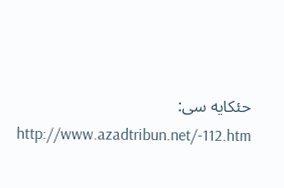حئکایه سی: http://www.azadtribun.net/-112.htm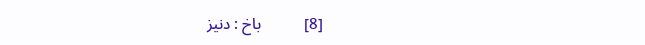[8]           باخ : دنیز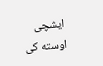ایشچی اوسته کی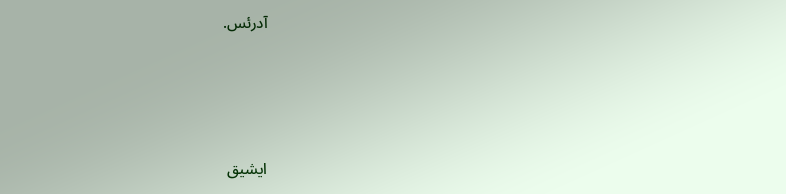آدرئس.





ایشیق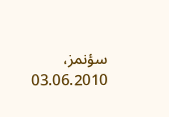سؤنمز، 03.06.2010